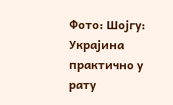Фото: Шојгу: Украјина практично у рату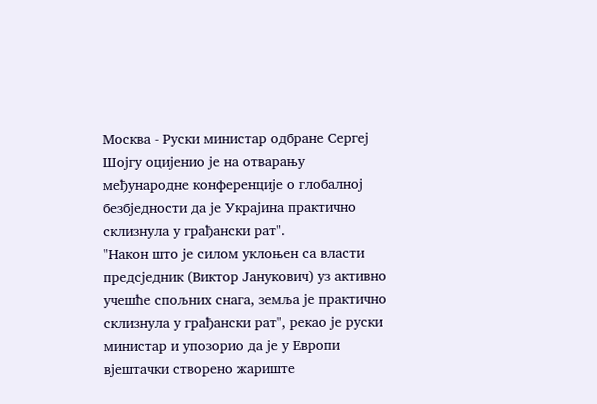Москва - Руски министар одбране Сергеј Шојгу оцијенио је на отварању међународне конференције о глобалној безбједности да је Украјина практично склизнула у грађански рат".
"Након што је силом уклоњен са власти предсједник (Виктор Јанукович) уз активно учешће спољних снага, земља је практично склизнула у грађански рат", рекао је руски министар и упозорио да је у Европи вјештачки створено жариште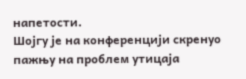напетости.
Шојгу је на конференцији скренуо пажњу на проблем утицаја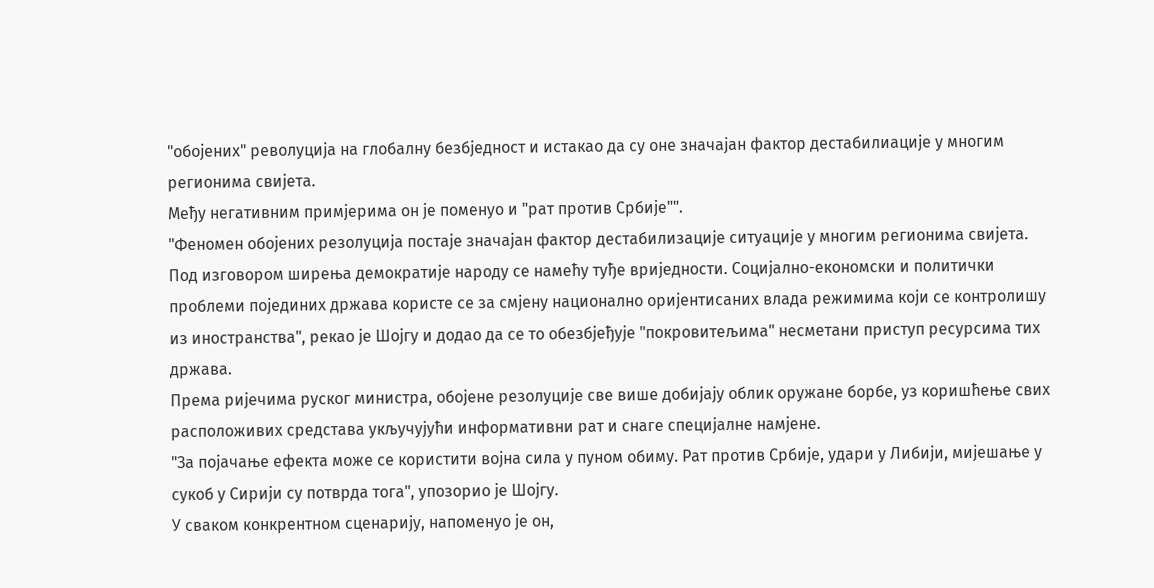"обојених" револуција на глобалну безбједност и истакао да су оне значајан фактор дестабилиације у многим регионима свијета.
Међу негативним примјерима он је поменуо и "рат против Србије"".
"Феномен обојених резолуција постаје значајан фактор дестабилизације ситуације у многим регионима свијета. Под изговором ширења демократије народу се намећу туђе вриједности. Социјално-економски и политички проблеми појединих држава користе се за смјену национално оријентисаних влада режимима који се контролишу из иностранства", рекао је Шојгу и додао да се то обезбјеђује "покровитељима" несметани приступ ресурсима тих држава.
Према ријечима руског министра, обојене резолуције све више добијају облик оружане борбе, уз коришћење свих расположивих средстава укључујући информативни рат и снаге специјалне намјене.
"За појачање ефекта може се користити војна сила у пуном обиму. Рат против Србије, удари у Либији, мијешање у сукоб у Сирији су потврда тога", упозорио је Шојгу.
У сваком конкрентном сценарију, напоменуо је он,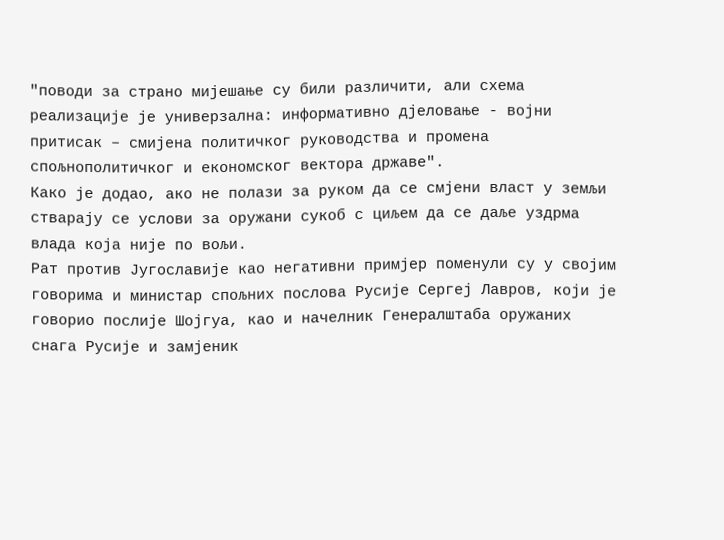"поводи за страно мијешање су били различити, али схема реализације је универзална: информативно дјеловање - војни притисак – смијена политичког руководства и промена спољнополитичког и економског вектора државе".
Како је додао, ако не полази за руком да се смјени власт у земљи стварају се услови за оружани сукоб с циљем да се даље уздрма влада која није по вољи.
Рат против Југославије као негативни примјер поменули су у својим говорима и министар спољних послова Русије Сергеј Лавров, који је говорио послије Шојгуа, као и начелник Генералштаба оружаних снага Русије и замјеник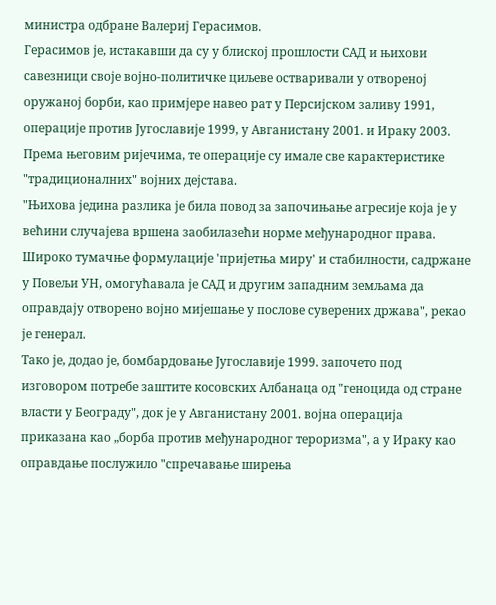министра одбране Валериј Герасимов.
Герасимов је, истакавши да су у блиској прошлости САД и њихови савезници своје војно-политичке циљеве остваривали у отвореној оружаној борби, као примјере навео рат у Персијском заливу 1991, операције против Југославије 1999, у Авганистану 2001. и Ираку 2003.
Према његовим ријечима, те операције су имале све карактеристике "традиционалних" војних дејстава.
"Њихова једина разлика је била повод за започињање агресије која је у већини случајева вршена заобилазећи норме међународног права. Широко тумачње формулације 'пријетња миру' и стабилности, садржане у Повељи УН, омогућавала је САД и другим западним земљама да оправдају отворено војно мијешање у послове суверених држава", рекао је генерал.
Тако је, додао је, бомбардовање Југославије 1999. започето под изговором потребе заштите косовских Албанаца од "геноцида од стране власти у Београду", док је у Авганистану 2001. војна операција приказана као „борба против међународног тероризма", а у Ираку као оправдање послужило "спречавање ширења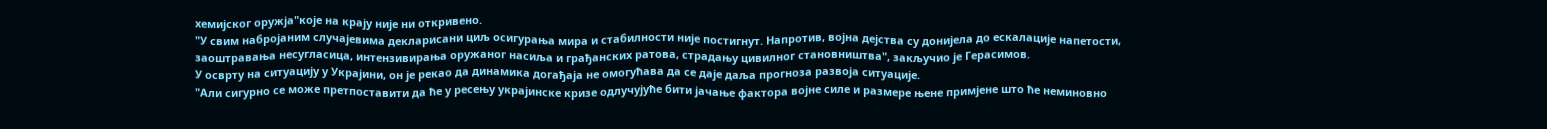хемијског оружја"које на крају није ни откривено.
"У свим набројаним случајевима декларисани циљ осигурања мира и стабилности није постигнут. Напротив, војна дејства су донијела до ескалације напетости, заоштравања несугласица, интензивирања оружаног насиља и грађанских ратова, страдању цивилног становништва", закључио је Герасимов.
У осврту на ситуацију у Украјини, он је рекао да динамика догађаја не омогућава да се даје даља прогноза развоја ситуације.
"Али сигурно се може претпоставити да ће у ресењу украјинске кризе одлучујуће бити јачање фактора војне силе и размере њене примјене што ће неминовно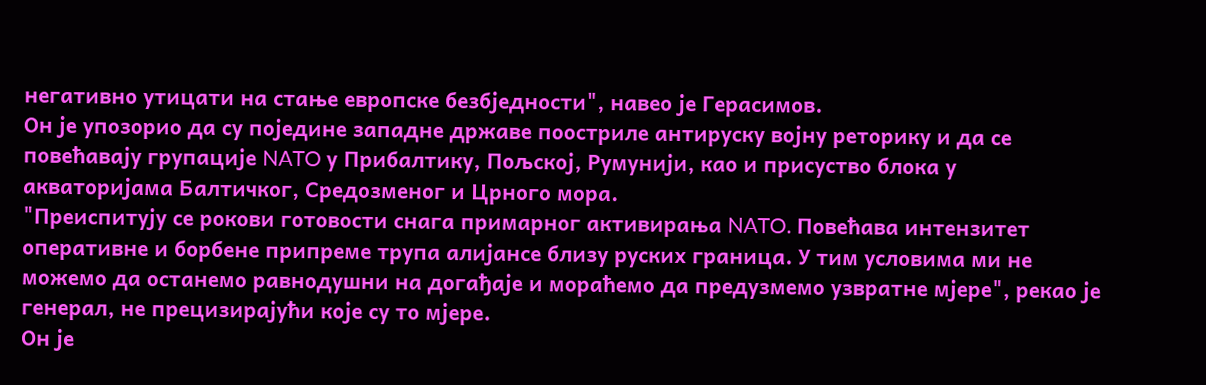негативно утицати на стање европске безбједности", навео је Герасимов.
Он је упозорио да су поједине западне државе поостриле антируску војну реторику и да се повећавају групације NATO у Прибалтику, Пољској, Румунији, као и присуство блока у акваторијама Балтичког, Средозменог и Црного мора.
"Преиспитују се рокови готовости снага примарног активирања NATO. Повећава интензитет оперативне и борбене припреме трупа алијансе близу руских граница. У тим условима ми не можемо да останемо равнодушни на догађаје и мораћемо да предузмемо узвратне мјере", рекао је генерал, не прецизирајући које су то мјере.
Он је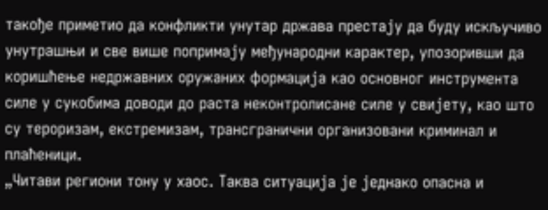такође приметио да конфликти унутар држава престају да буду искључиво унутрашњи и све више попримају међународни карактер, упозоривши да коришћење недржавних оружаних формација као основног инструмента силе у сукобима доводи до раста неконтролисане силе у свијету, као што су тероризам, екстремизам, трансгранични организовани криминал и плаћеници.
„Читави региони тону у хаос. Таква ситуација је једнако опасна и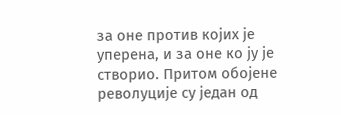за оне против којих је уперена, и за оне ко ју је створио. Притом обојене револуције су један од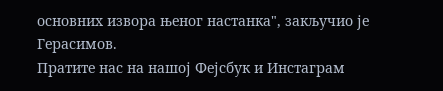основних извора њеног настанка", закључио је Герасимов.
Пратите нас на нашој Фејсбук и Инстаграм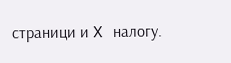страници и X налогу.